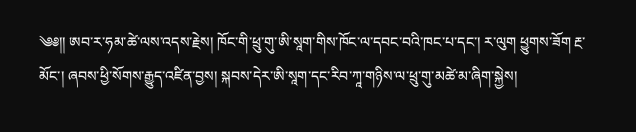༄༅།། ཨབ་ར་ཧམ་ཚེ་ལས་འདས་རྗེས། ཁོང་གི་ཕྲུ་གུ་ཨི་སཱག་གིས་ཁོང་ལ་དབང་བའི་ཁང་པ་དང་། ར་ལུག ཕྱུགས་ཟོག རྔ་མོང་། ཞབས་ཕྱི་སོགས་རྒྱུད་འཛིན་བྱས། སྐབས་དེར་ཨི་སཱག་དང་རིབ་ཀཱ་གཉིས་ལ་ཕྲུ་གུ་མཚེ་མ་ཞིག་སྐྱེས།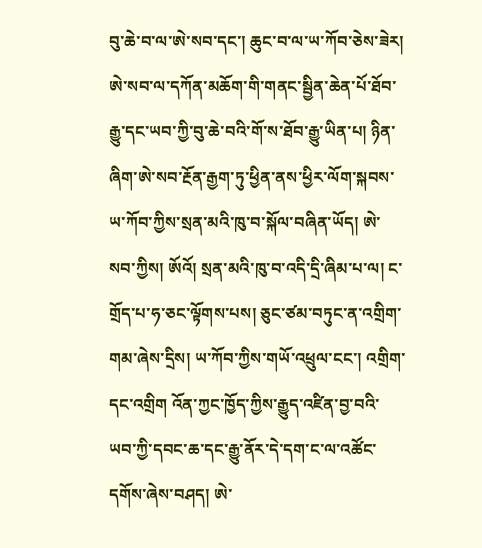བུ་ཆེ་བ་ལ་ཨེ་སབ་དང་། ཆུང་བ་ལ་ཡ་ཀོབ་ཅེས་ཟེར། ཨེ་སབ་ལ་དཀོན་མཆོག་གི་གནང་སྦྱིན་ཆེན་པོ་ཐོབ་རྒྱུ་དང་ཡབ་ཀྱི་བུ་ཆེ་བའི་གོ་ས་ཐོབ་རྒྱུ་ཡིན་པ། ཉིན་ཞིག་ཨེ་སབ་རྔོན་རྒྱག་ཏུ་ཕྱིན་ནས་ཕྱིར་ལོག་སྐབས་ཡ་ཀོབ་ཀྱིས་སྲན་མའི་ཁུ་བ་སྐོལ་བཞིན་ཡོད། ཨེ་སབ་ཀྱིས། ཨོའོ། སྲན་མའི་ཁུ་བ་འདི་དྲི་ཞིམ་པ་ལ། ང་གྲོད་པ་ཧ་ཅང་ལྟོགས་པས། ཅུང་ཙམ་བཏུང་ན་འགྲིག་གམ་ཞེས་དྲིས། ཡ་ཀོབ་ཀྱིས་གཡོ་འཕྲུལ་ངང་། འགྲིག་དང་འགྲིག འོན་ཀྱང་ཁྱོད་ཀྱིས་རྒྱུད་འཛིན་བྱ་བའི་ཡབ་ཀྱི་དབང་ཆ་དང་རྒྱུ་ནོར་དེ་དག་ང་ལ་འཚོང་དགོས་ཞེས་བཤད། ཨེ་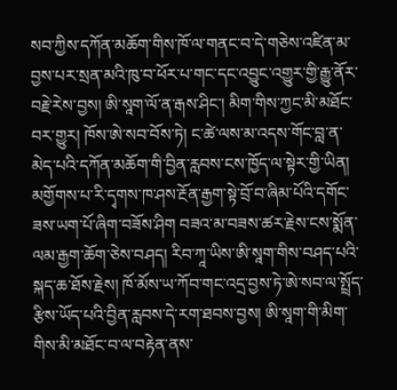སབ་ཀྱིས་དཀོན་མཆོག་གིས་ཁོ་ལ་གནང་བ་དེ་གཅེས་འཛིན་མ་བྱས་པར་སྲན་མའི་ཁུ་བ་ཕོར་པ་གང་དང་འབྱུང་འགྱུར་གྱི་རྒྱུ་ནོར་བརྗེ་རེས་བྱས། ཨི་སཱག་ལོ་ན་རྒས་ཤིང་། མིག་གིས་ཀྱང་མི་མཐོང་བར་གྱུར། ཁོས་ཨེ་སབ་བོས་ཏེ། ང་ཚེ་ལས་མ་འདས་གོང་བླ་ན་མེད་པའི་དཀོན་མཆོག་གི་བྱིན་རླབས་ངས་ཁྱོད་ལ་སྟེར་གྱི་ཡིན། མགྱོགས་པ་རི་དྭགས་ཁ་ཤས་རྔོན་རྒྱག་སྟེ་བྲོ་བ་ཞིམ་པོའི་དགོང་ཟས་ཡག་པོ་ཞིག་བཟོས་ཤིག བཟའ་མ་བཟས་ཚར་རྗེས་ངས་སྨོན་ལམ་རྒྱག་ཆོག་ཅེས་བཤད། རིབ་ཀཱ་ཡིས་ཨི་སཱག་གིས་བཤད་པའི་སྐད་ཆ་ཐོས་རྗེས། ཁོ་མོས་ཡ་ཀོབ་གང་འདྲ་བྱས་ཏེ་ཨེ་སབ་ལ་སྤྲོད་རྩིས་ཡོད་པའི་བྱིན་རླབས་དེ་རག་ཐབས་བྱས། ཨི་སཱག་གི་མིག་གིས་མི་མཐོང་བ་ལ་བརྟེན་ནས་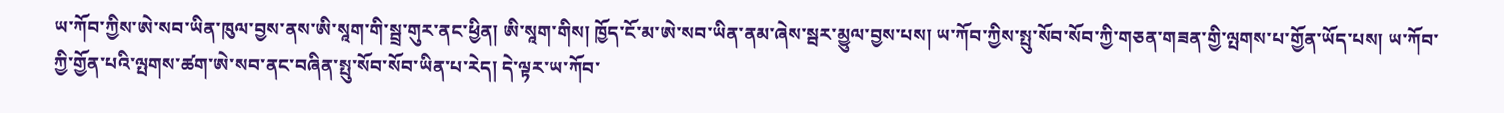ཡ་ཀོབ་ཀྱིས་ཨེ་སབ་ཡིན་ཁུལ་བྱས་ནས་ཨི་སཱག་གི་སྦྲ་གུར་ནང་ཕྱིན། ཨི་སཱག་གིས། ཁྱོད་ངོ་མ་ཨེ་སབ་ཡིན་ནམ་ཞེས་སྦར་མྱུལ་བྱས་པས། ཡ་ཀོབ་ཀྱིས་སྤུ་སོབ་སོབ་ཀྱི་གཅན་གཟན་གྱི་ལྤགས་པ་གྱོན་ཡོད་པས། ཡ་ཀོབ་ཀྱི་གྱོན་པའི་ལྤགས་ཚག་ཨེ་སབ་ནང་བཞིན་སྤུ་སོབ་སོབ་ཡིན་པ་རེད། དེ་ལྟར་ཡ་ཀོབ་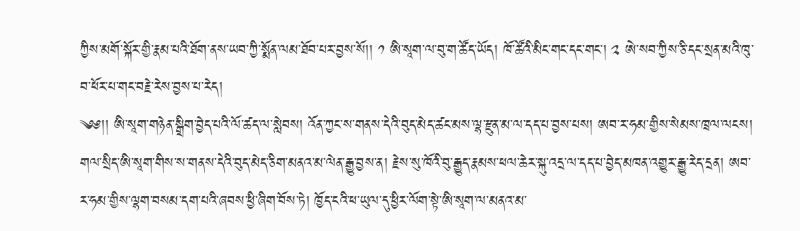ཀྱིས་མགོ་སྐོར་གྱི་རྣམ་པའི་ཐོག་ནས་ཡབ་ཀྱི་སྨོན་ལམ་ཐོབ་པར་བྱས་སོ།། ༡ ཨི་སཱག་ལ་བུ་ག་ཚོད་ཡོད། ཁོ་ཚོའི་མིང་གང་དང་གང་། ༢ ཨེ་སབ་ཀྱིས་ཅི་དང་སྲན་མའི་ཁུ་བ་ཕོར་པ་གང་བརྗེ་རེས་བྱས་པ་རེད།
༄༅།། ཨི་སཱག་གཉེན་སྒྲིག་བྱེད་པའི་ལོ་ཚད་ལ་སླེབས། འོན་ཀྱང་ས་གནས་དེའི་བུད་མེད་ཚང་མས་ལྷ་རྫུན་མ་ལ་དད་པ་བྱས་པས། ཨབ་ར་ཧམ་གྱིས་སེམས་ཁྲལ་ལངས། གལ་སྲིད་ཨི་སཱག་གིས་ས་གནས་དེའི་བུད་མེད་ཅིག་མནའ་མ་ལེན་རྒྱུ་བྱས་ན། རྗེས་སུ་ཁོའི་བུ་རྒྱུད་རྣམས་ཕལ་ཆེར་སྐུ་འདྲ་ལ་དད་པ་བྱེད་མཁན་འགྱུར་རྒྱུ་རེད་དྲན། ཨབ་ར་ཧམ་གྱིས་ལྷག་བསམ་དག་པའི་ཞབས་ཕྱི་ཞིག་བོས་ཏེ། ཁྱོད་ངའི་ཕ་ཡུལ་དུ་ཕྱིར་ལོག་སྟེ་ཨི་སཱག་ལ་མནའ་མ་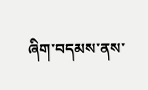ཞིག་བདམས་ནས་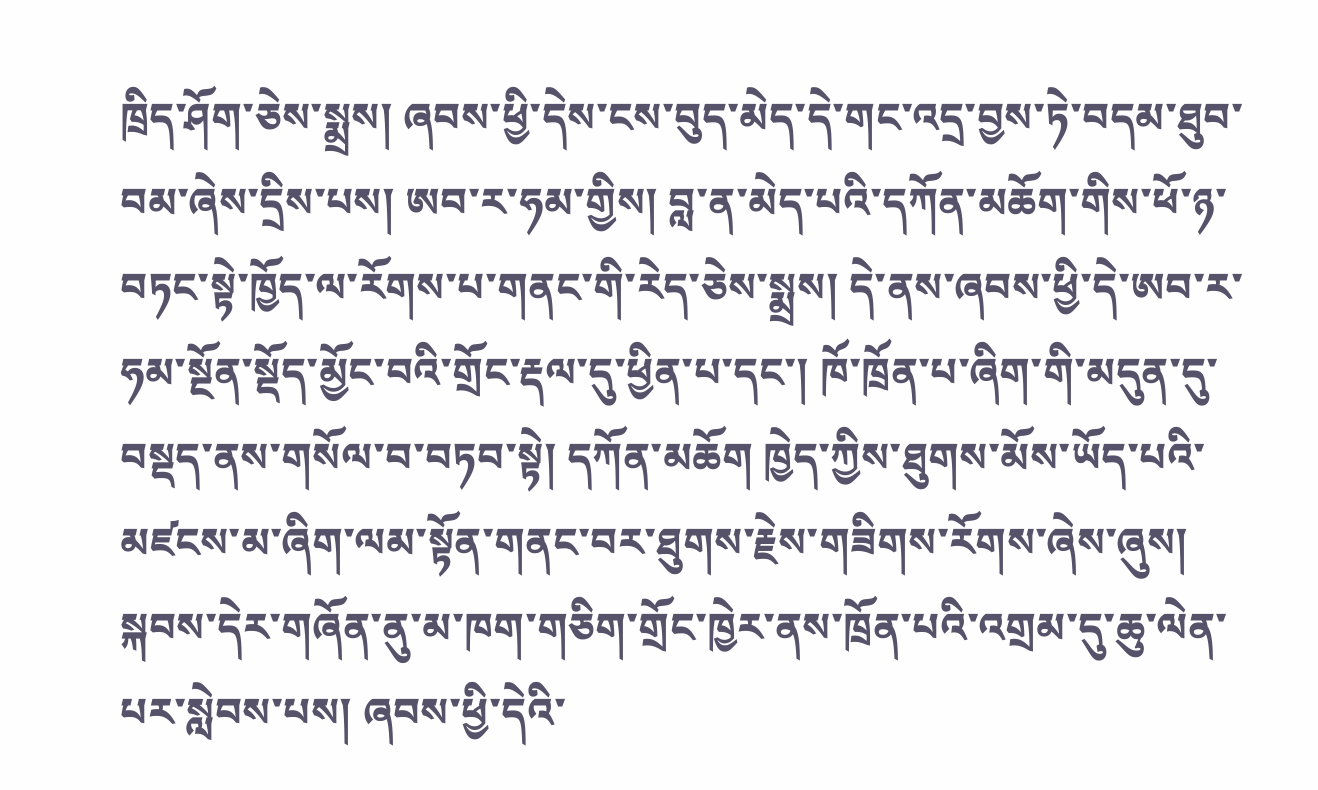ཁྲིད་ཤོག་ཅེས་སྨྲས། ཞབས་ཕྱི་དེས་ངས་བུད་མེད་དེ་གང་འདྲ་བྱས་ཏེ་བདམ་ཐུབ་བམ་ཞེས་དྲིས་པས། ཨབ་ར་ཧམ་གྱིས། བླ་ན་མེད་པའི་དཀོན་མཆོག་གིས་ཕོ་ཉ་བཏང་སྟེ་ཁྱོད་ལ་རོགས་པ་གནང་གི་རེད་ཅེས་སྨྲས། དེ་ནས་ཞབས་ཕྱི་དེ་ཨབ་ར་ཧམ་སྔོན་སྡོད་མྱོང་བའི་གྲོང་རྡལ་དུ་ཕྱིན་པ་དང་། ཁོ་ཁྲོན་པ་ཞིག་གི་མདུན་དུ་བསྡད་ནས་གསོལ་བ་བཏབ་སྟེ། དཀོན་མཆོག ཁྱེད་ཀྱིས་ཐུགས་མོས་ཡོད་པའི་མཛངས་མ་ཞིག་ལམ་སྟོན་གནང་བར་ཐུགས་རྗེས་གཟིགས་རོགས་ཞེས་ཞུས། སྐབས་དེར་གཞོན་ནུ་མ་ཁག་གཅིག་གྲོང་ཁྱེར་ནས་ཁྲོན་པའི་འགྲམ་དུ་ཆུ་ལེན་པར་སླེབས་པས། ཞབས་ཕྱི་དེའི་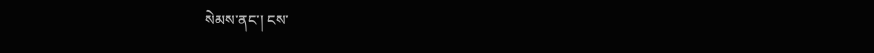སེམས་ནང་། ངས་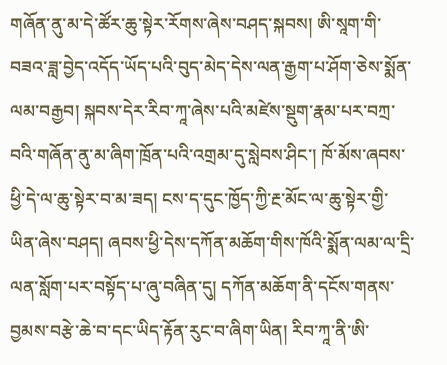གཞོན་ནུ་མ་དེ་ཚོར་ཆུ་སྟེར་རོགས་ཞེས་བཤད་སྐབས། ཨི་སཱག་གི་བཟའ་ཟླ་བྱེད་འདོད་ཡོད་པའི་བུད་མེད་དེས་ལན་རྒྱག་པ་ཤོག་ཅེས་སྨོན་ལམ་བརྒྱབ། སྐབས་དེར་རིབ་ཀཱ་ཞེས་པའི་མཛེས་སྡུག་རྣམ་པར་བཀྲ་བའི་གཞོན་ནུ་མ་ཞིག་ཁྲོན་པའི་འགྲམ་དུ་སླེབས་ཤིང་། ཁོ་མོས་ཞབས་ཕྱི་དེ་ལ་ཆུ་སྟེར་བ་མ་ཟད། ངས་ད་དུང་ཁྱོད་ཀྱི་རྔ་མོང་ལ་ཆུ་སྟེར་གྱི་ཡིན་ཞེས་བཤད། ཞབས་ཕྱི་དེས་དཀོན་མཆོག་གིས་ཁོའི་སྨོན་ལམ་ལ་དྲི་ལན་སློག་པར་བསྟོད་པ་ཞུ་བཞིན་དུ། དཀོན་མཆོག་ནི་དངོས་གནས་བྱམས་བརྩེ་ཆེ་བ་དང་ཡིད་རྟོན་རུང་བ་ཞིག་ཡིན། རིབ་ཀཱ་ནི་ཨི་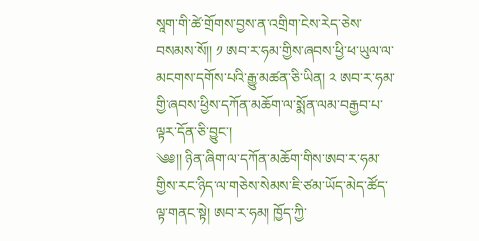སཱག་གི་ཚེ་གྲོགས་བྱས་ན་འགྲིག་ངེས་རེད་ཅེས་བསམས་སོ།། ༡ ཨབ་ར་ཧམ་གྱིས་ཞབས་ཕྱི་ཕ་ཡུལ་ལ་མངགས་དགོས་པའི་རྒྱུ་མཚན་ཅི་ཡིན། ༢ ཨབ་ར་ཧམ་གྱི་ཞབས་ཕྱིས་དཀོན་མཆོག་ལ་སྨོན་ལམ་བརྒྱབ་པ་ལྟར་དོན་ཅི་བྱུང་།
༄༅།། ཉིན་ཞིག་ལ་དཀོན་མཆོག་གིས་ཨབ་ར་ཧམ་གྱིས་རང་ཉིད་ལ་གཅེས་སེམས་ཇི་ཙམ་ཡོད་མེད་ཚོད་ལྟ་གནང་སྟེ། ཨབ་ར་ཧམ། ཁྱོད་ཀྱི་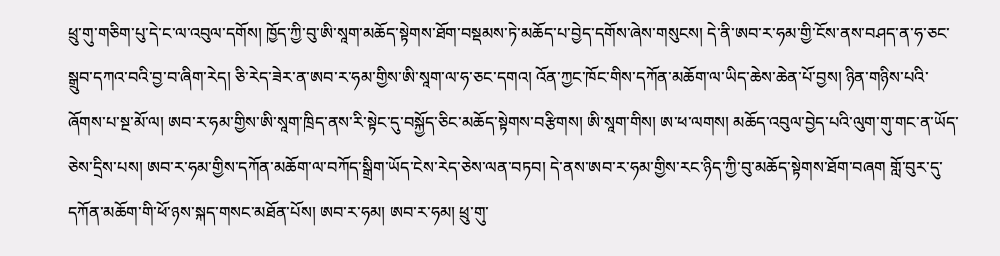ཕྲུ་གུ་གཅིག་པུ་དེ་ང་ལ་འབུལ་དགོས། ཁྱོད་ཀྱི་བུ་ཨི་སཱག་མཆོད་སྟེགས་ཐོག་བསྡམས་ཏེ་མཆོད་པ་བྱེད་དགོས་ཞེས་གསུངས། དེ་ནི་ཨབ་ར་ཧམ་གྱི་ངོས་ནས་བཤད་ན་ཧ་ཅང་སྒྲུབ་དཀའ་བའི་བྱ་བ་ཞིག་རེད། ཅི་རེད་ཟེར་ན་ཨབ་ར་ཧམ་གྱིས་ཨི་སཱག་ལ་ཧ་ཅང་དགའ། འོན་ཀྱང་ཁོང་གིས་དཀོན་མཆོག་ལ་ཡིད་ཆེས་ཆེན་པོ་བྱས། ཉིན་གཉིས་པའི་ཞོགས་པ་སྔ་མོ་ལ། ཨབ་ར་ཧམ་གྱིས་ཨི་སཱག་ཁྲིད་ནས་རི་སྟེང་དུ་བསྐྱོད་ཅིང་མཆོད་སྟེགས་བརྩིགས། ཨི་སཱག་གིས། ཨ་ཕ་ལགས། མཆོད་འབུལ་བྱེད་པའི་ལུག་གུ་གང་ན་ཡོད་ཅེས་དྲིས་པས། ཨབ་ར་ཧམ་གྱིས་དཀོན་མཆོག་ལ་བཀོད་སྒྲིག་ཡོད་ངེས་རེད་ཅེས་ལན་བཏབ། དེ་ནས་ཨབ་ར་ཧམ་གྱིས་རང་ཉིད་ཀྱི་བུ་མཆོད་སྟེགས་ཐོག་བཞག གློ་བུར་དུ་དཀོན་མཆོག་གི་ཕོ་ཉས་སྐད་གསང་མཐོན་པོས། ཨབ་ར་ཧམ། ཨབ་ར་ཧམ། ཕྲུ་གུ་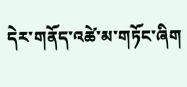དེར་གནོད་འཚེ་མ་གཏོང་ཞིག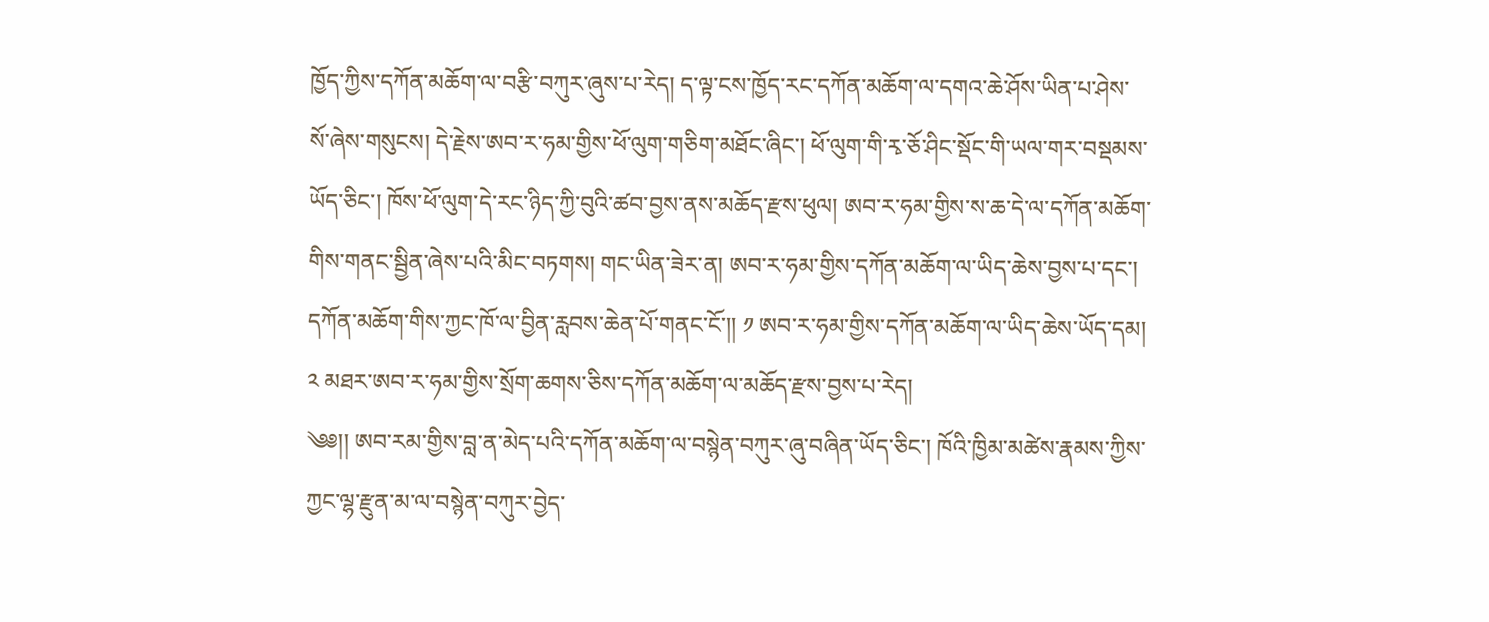ཁྱོད་ཀྱིས་དཀོན་མཆོག་ལ་བརྩི་བཀུར་ཞུས་པ་རེད། ད་ལྟ་ངས་ཁྱོད་རང་དཀོན་མཆོག་ལ་དགའ་ཆེ་ཤོས་ཡིན་པ་ཤེས་སོ་ཞེས་གསུངས། དེ་རྗེས་ཨབ་ར་ཧམ་གྱིས་ཕོ་ལུག་གཅིག་མཐོང་ཞིང་། ཕོ་ལུག་གི་རྭ་ཅོ་ཤིང་སྡོང་གི་ཡལ་གར་བསྡམས་ཡོད་ཅིང་། ཁོས་ཕོ་ལུག་དེ་རང་ཉིད་ཀྱི་བུའི་ཚབ་བྱས་ནས་མཆོད་རྫས་ཕུལ། ཨབ་ར་ཧམ་གྱིས་ས་ཆ་དེ་ལ་དཀོན་མཆོག་གིས་གནང་སྦྱིན་ཞེས་པའི་མིང་བཏགས། གང་ཡིན་ཟེར་ན། ཨབ་ར་ཧམ་གྱིས་དཀོན་མཆོག་ལ་ཡིད་ཆེས་བྱས་པ་དང་། དཀོན་མཆོག་གིས་ཀྱང་ཁོ་ལ་བྱིན་རླབས་ཆེན་པོ་གནང་ངོ་།། ༡ ཨབ་ར་ཧམ་གྱིས་དཀོན་མཆོག་ལ་ཡིད་ཆེས་ཡོད་དམ། ༢ མཐར་ཨབ་ར་ཧམ་གྱིས་སྲོག་ཆགས་ཅིས་དཀོན་མཆོག་ལ་མཆོད་རྫས་བྱས་པ་རེད།
༄༅།། ཨབ་རམ་གྱིས་བླ་ན་མེད་པའི་དཀོན་མཆོག་ལ་བསྙེན་བཀུར་ཞུ་བཞིན་ཡོད་ཅིང་། ཁོའི་ཁྱིམ་མཚེས་རྣམས་ཀྱིས་ཀྱང་ལྷ་རྫུན་མ་ལ་བསྙེན་བཀུར་བྱེད་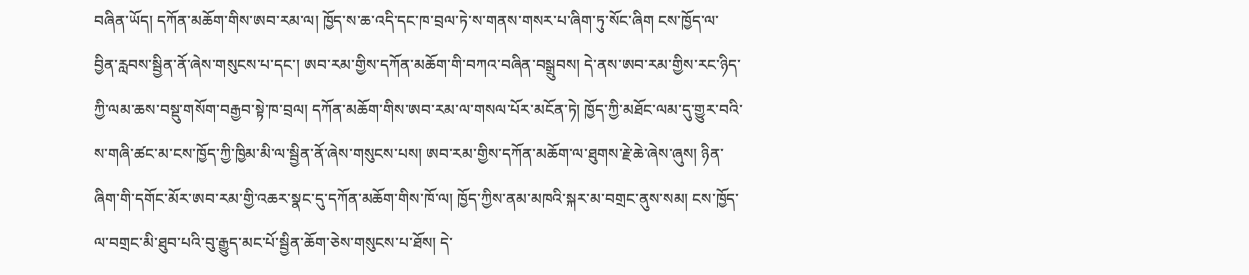བཞིན་ཡོད། དཀོན་མཆོག་གིས་ཨབ་རམ་ལ། ཁྱོད་ས་ཆ་འདི་དང་ཁ་བྲལ་ཏེ་ས་གནས་གསར་པ་ཞིག་ཏུ་སོང་ཞིག ངས་ཁྱོད་ལ་བྱིན་རླབས་སྦྱིན་ནོ་ཞེས་གསུངས་པ་དང་། ཨབ་རམ་གྱིས་དཀོན་མཆོག་གི་བཀའ་བཞིན་བསྒྲུབས། དེ་ནས་ཨབ་རམ་གྱིས་རང་ཉིད་ཀྱི་ལམ་ཆས་བསྡུ་གསོག་བརྒྱབ་སྟེ་ཁ་བྲལ། དཀོན་མཆོག་གིས་ཨབ་རམ་ལ་གསལ་པོར་མངོན་ཏེ། ཁྱོད་ཀྱི་མཐོང་ལམ་དུ་གྱུར་བའི་ས་གཞི་ཚང་མ་ངས་ཁྱོད་ཀྱི་ཁྱིམ་མི་ལ་སྦྱིན་ནོ་ཞེས་གསུངས་པས། ཨབ་རམ་གྱིས་དཀོན་མཆོག་ལ་ཐུགས་རྗེ་ཆེ་ཞེས་ཞུས། ཉིན་ཞིག་གི་དགོང་མོར་ཨབ་རམ་གྱི་འཆར་སྣང་དུ་དཀོན་མཆོག་གིས་ཁོ་ལ། ཁྱོད་ཀྱིས་ནམ་མཁའི་སྐར་མ་བགྲང་ནུས་སམ། ངས་ཁྱོད་ལ་བགྲང་མི་ཐུབ་པའི་བུ་རྒྱུད་མང་པོ་སྦྱིན་ཆོག་ཅེས་གསུངས་པ་ཐོས། དེ་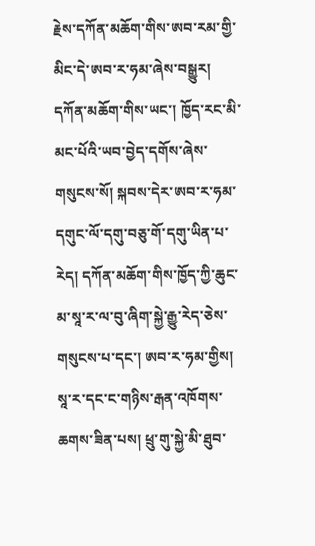རྗེས་དཀོན་མཆོག་གིས་ཨབ་རམ་གྱི་མིང་དེ་ཨབ་ར་ཧམ་ཞེས་བསྒྱུར། དཀོན་མཆོག་གིས་ཡང་། ཁྱོད་རང་མི་མང་པོའི་ཡབ་བྱེད་དགོས་ཞེས་གསུངས་སོ། སྐབས་དེར་ཨབ་ར་ཧམ་དགུང་ལོ་དགུ་བཅུ་གོ་དགུ་ཡིན་པ་རེད། དཀོན་མཆོག་གིས་ཁྱོད་ཀྱི་ཆུང་མ་སཱ་ར་ལ་བུ་ཞིག་སྐྱེ་རྒྱུ་རེད་ཅེས་གསུངས་པ་དང་། ཨབ་ར་ཧམ་གྱིས། སཱ་ར་དང་ང་གཉིས་རྒན་འཁོགས་ཆགས་ཟིན་པས། ཕྲུ་གུ་སྐྱེ་མི་ཐུབ་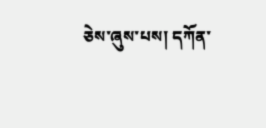ཅེས་ཞུས་པས། དཀོན་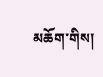མཆོག་གིས།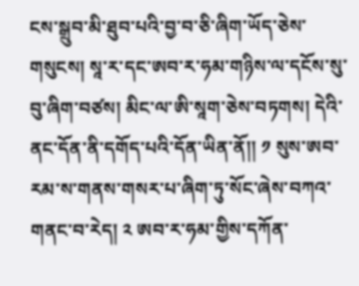ངས་སྒྲུབ་མི་ཐུབ་པའི་བྱ་བ་ཅི་ཞིག་ཡོད་ཅེས་གསུངས། སཱ་ར་དང་ཨབ་ར་ཧམ་གཉིས་ལ་དངོས་སུ་བུ་ཞིག་བཙས། མིང་ལ་ཨི་སཱག་ཅེས་བཏགས། དེའི་ནང་དོན་ནི་དགོད་པའི་དོན་ཡིན་ནོ།། ༡ སུས་ཨབ་རམ་ས་གནས་གསར་པ་ཞིག་ཏུ་སོང་ཞེས་བཀའ་གནང་བ་རེད། ༢ ཨབ་ར་ཧམ་གྱིས་དཀོན་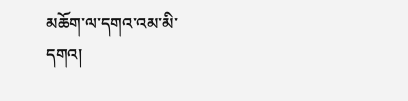མཆོག་ལ་དགའ་འམ་མི་དགའ།